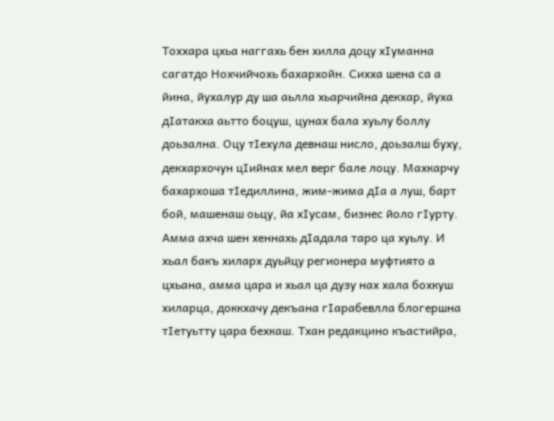Тоххара цхьа наггахь бен хилла доцу хIуманна сагатдо Нохчийчохь бахархойн. Сихха шена са а йина, йухалур ду ша аьлла хьарчийна декхар, йуха дIатакха аьтто боцуш, цунах бала хуьлу боллу доьзална. Оцу тIехула девнаш нисло, доьзалш буху, декхархочун цIийнах мел верг бале лоцу. Махкарчу бахархоша тIедиллина, жим-жима дIа а луш, барт бой, машенаш оьцу, йа хIусам, бизнес йоло гIурту. Амма ахча шен хеннахь дIадала таро ца хуьлу. И хьал бакъ хиларх дуьйцу регионера муфтиято а цхьана, амма цара и хьал ца дузу нах хала бохкуш хиларца, доккхачу декъана гIарабевлла блогершна тIетуьтту цара бехкаш. Тхан редакцино къастийра,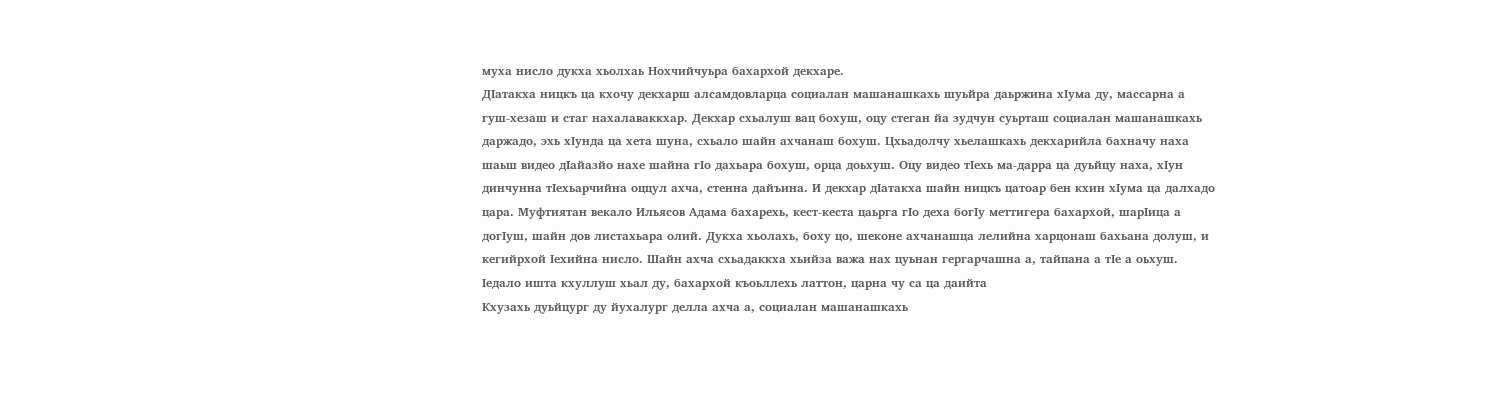муха нисло дукха хьолхаь Нохчийчуьра бахархой декхаре.
ДIатакха ницкъ ца кхочу декхарш алсамдовларца социалан машанашкахь шуьйра даьржина хIума ду, массарна а гуш-хезаш и стаг нахалаваккхар. Декхар схьалуш вац бохуш, оцу стеган йа зудчун суьрташ социалан машанашкахь даржадо, эхь хIунда ца хета шуна, схьало шайн ахчанаш бохуш. Цхьадолчу хьелашкахь декхарийла бахначу наха шаьш видео дӀайазйо нахе шайна гIо дахьара бохуш, орца доьхуш. Оцу видео тIехь ма-дарра ца дуьйцу наха, хIун динчунна тIехьарчийна оццул ахча, стенна дайъина. И декхар дIатакха шайн ницкъ цатоар бен кхин хIума ца далхадо цара. Муфтиятан векало Ильясов Адама бахарехь, кест-кеста цаьрга гIо деха богIу меттигера бахархой, шарIица а догIуш, шайн дов листахьара олий. Дукха хьолахь, боху цо, шеконе ахчанашца лелийна харцонаш бахьана долуш, и кегийрхой Iехийна нисло. Шайн ахча схьадаккха хьийза важа нах цуьнан гергарчашна а, тайпана а тIе а оьхуш.
Iедало ишта кхуллуш хьал ду, бахархой къоьллехь латтон, царна чу са ца даийта
Кхузахь дуьйцург ду йухалург делла ахча а, социалан машанашкахь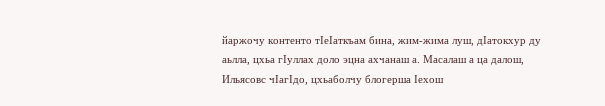йаржочу контенто тIеIаткъам бина, жим-жима луш, дIатокхур ду аьлла, цхьа гIуллах доло эцна ахчанаш а. Масалаш а ца далош, Ильясовс чIагIдо, цхьаболчу блогерша Iехош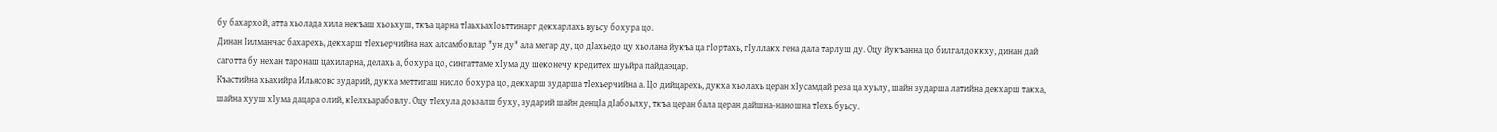бу бахархой, атта хьолада хила некъаш хьоьхуш, ткъа царна тIаьхьахIоьттинарг декхарлахь вуьсу бохура цо.
Динан Iилманчас бахарехь, декхарш тIехьерчийна нах алсамбовлар "ун ду" ала мегар ду, цо дIахьедо цу хьолана йукъа ца гIортахь, гIуллакх гена дала тарлуш ду. Оцу йукъанна цо билгалдоккху, динан дай саготта бу нехан таронаш цахиларна, делахь а, бохура цо, сингаттаме хIума ду шеконечу кредитех шуьйра пайдаэцар.
Къастийна хьахийра Ильясовс зударий, дукха меттигаш нисло бохура цо, декхарш зударша тIехьерчийна а. Цо дийцарехь, дукха хьолахь церан хIусамдай реза ца хуьлу, шайн зударша латийна декхарш такха, шайна хууш хIума дацара олий, кIелхьарабовлу. Оцу тIехула доьзалш буху, зударий шайн денцIа дIабоьлху, ткъа церан бала церан дайшна-наношна тIехь буьсу.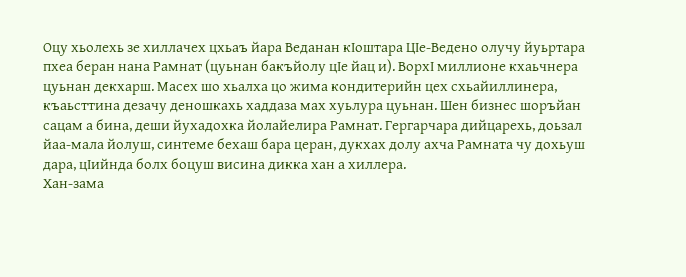Оцу хьолехь зе хиллачех цхьаъ йара Веданан кIоштара ЦӀе-Ведено олучу йуьртара пхеа беран нана Рамнат (цуьнан бакъйолу цӀе йац и). ВорхӀ миллионе кхаьчнера цуьнан декхарш. Масех шо хьалха цо жима кондитерийн цех схьайиллинера, къаьсттина дезачу деношкахь хаддаза мах хуьлура цуьнан. Шен бизнес шоръйан сацам а бина, деши йухадохка йолайелира Рамнат. Гергарчара дийцарехь, доьзал йаа-мала йолуш, синтеме бехаш бара церан, дукхах долу ахча Рамната чу дохьуш дара, цIийнда болх боцуш висина дикка хан а хиллера.
Хан-зама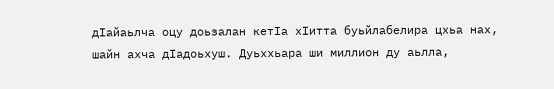дIайаьлча оцу доьзалан кетIа хIитта буьйлабелира цхьа нах, шайн ахча дIадоьхуш. Дуьххьара ши миллион ду аьлла,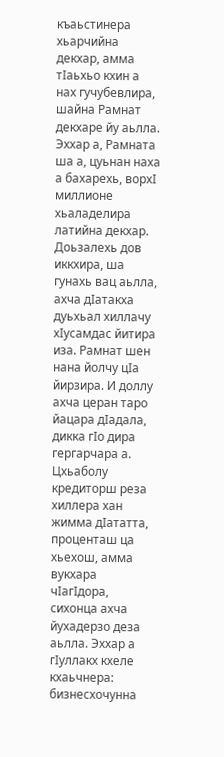къаьстинера хьарчийна декхар, амма тIаьхьо кхин а нах гучубевлира, шайна Рамнат декхаре йу аьлла. Эххар а, Рамната ша а, цуьнан наха а бахарехь, ворхI миллионе хьаладелира латийна декхар. Доьзалехь дов иккхира, ша гунахь вац аьлла, ахча дIатакха дуьхьал хиллачу хIусамдас йитира иза. Рамнат шен нана йолчу цIа йирзира. И доллу ахча церан таро йацара дIадала, дикка гIо дира гергарчара а.
Цхьаболу кредиторш реза хиллера хан жимма дӀататта, проценташ ца хьехош, амма вукхара чӀагӀдора, сихонца ахча йухадерзо деза аьлла. Эххар а гӀуллакх кхеле кхаьчнера: бизнесхочунна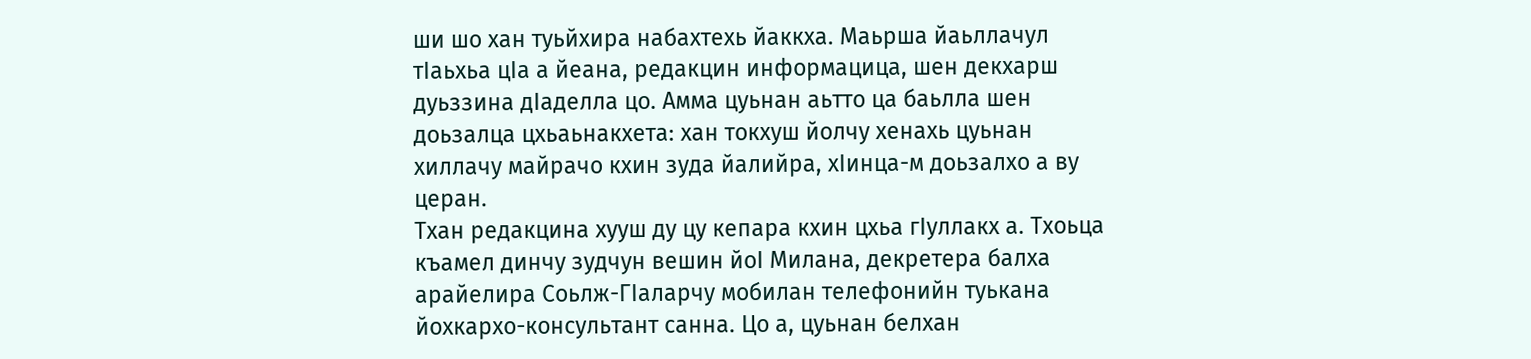ши шо хан туьйхира набахтехь йаккха. Маьрша йаьллачул тӀаьхьа цӀа а йеана, редакцин информацица, шен декхарш дуьззина дӀаделла цо. Амма цуьнан аьтто ца баьлла шен доьзалца цхьаьнакхета: хан токхуш йолчу хенахь цуьнан хиллачу майрачо кхин зуда йалийра, хIинца-м доьзалхо а ву церан.
Тхан редакцина хууш ду цу кепара кхин цхьа гӀуллакх а. Тхоьца къамел динчу зудчун вешин йоӀ Милана, декретера балха арайелира Соьлж-ГӀаларчу мобилан телефонийн туькана йохкархо-консультант санна. Цо а, цуьнан белхан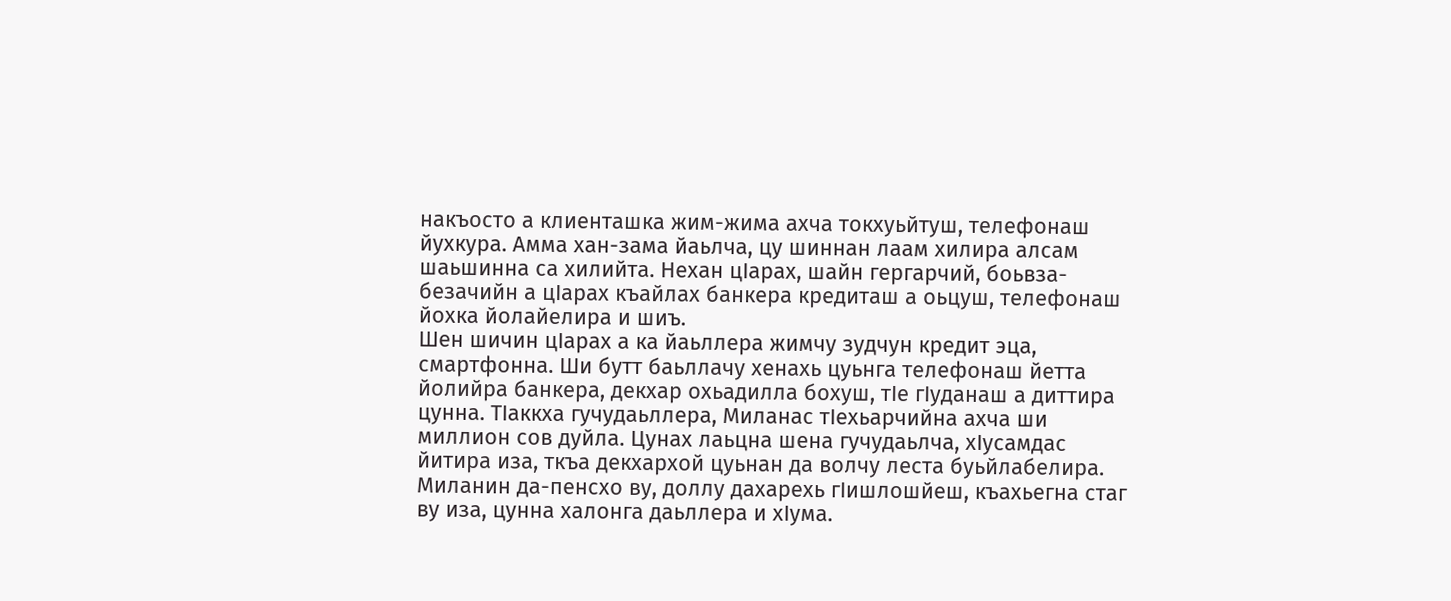накъосто а клиенташка жим-жима ахча токхуьйтуш, телефонаш йухкура. Амма хан-зама йаьлча, цу шиннан лаам хилира алсам шаьшинна са хилийта. Нехан цIарах, шайн гергарчий, боьвза-безачийн а цIарах къайлах банкера кредиташ а оьцуш, телефонаш йохка йолайелира и шиъ.
Шен шичин цIарах а ка йаьллера жимчу зудчун кредит эца, смартфонна. Ши бутт баьллачу хенахь цуьнга телефонаш йетта йолийра банкера, декхар охьадилла бохуш, тIе гIуданаш а диттира цунна. ТIаккха гучудаьллера, Миланас тIехьарчийна ахча ши миллион сов дуйла. Цунах лаьцна шена гучудаьлча, хIусамдас йитира иза, ткъа декхархой цуьнан да волчу леста буьйлабелира.
Миланин да-пенсхо ву, доллу дахарехь гIишлошйеш, къахьегна стаг ву иза, цунна халонга даьллера и хIума.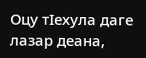Оцу тIехула даге лазар деана,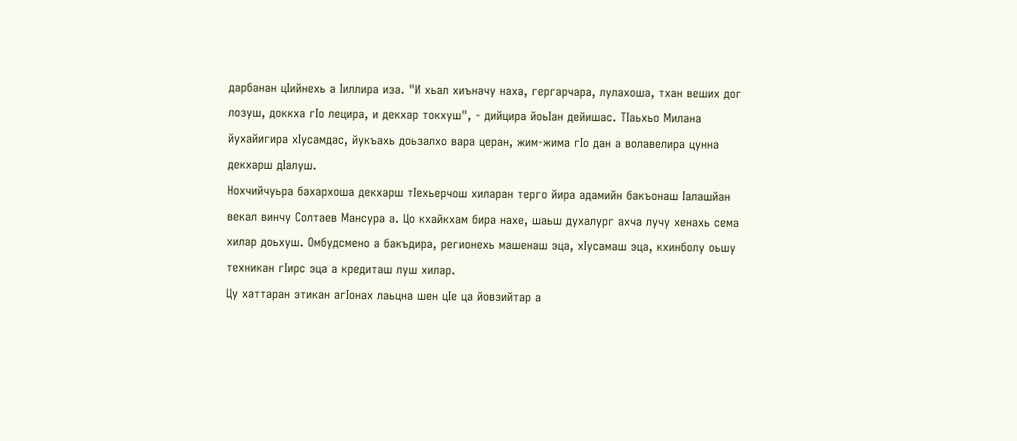дарбанан цIийнехь а Iиллира иза. "И хьал хиъначу наха, гергарчара, лулахоша, тхан веших дог лозуш, доккха гIо лецира, и декхар токхуш", - дийцира йоьIан дейишас. ТIаьхьо Милана йухайигира хIусамдас, йукъахь доьзалхо вара церан, жим-жима гIо дан а волавелира цунна декхарш дIалуш.
Нохчийчуьра бахархоша декхарш тIехьерчош хиларан терго йира адамийн бакъонаш Iалашйан векал винчу Солтаев Мансура а. Цо кхайкхам бира нахе, шаьш духалург ахча лучу хенахь сема хилар доьхуш. Омбудсмено а бакъдира, регионехь машенаш эца, хIусамаш эца, кхинболу оьшу техникан гIирс эца а кредиташ луш хилар.
Цу хаттаран этикан агӀонах лаьцна шен цӀе ца йовзийтар а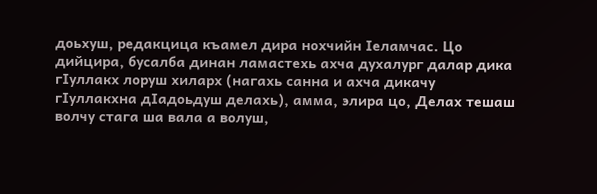доьхуш, редакцица къамел дира нохчийн Iеламчас. Цо дийцира, бусалба динан ламастехь ахча духалург далар дика гӀуллакх лоруш хиларх (нагахь санна и ахча дикачу гӀуллакхна дӀадоьдуш делахь), амма, элира цо, Делах тешаш волчу стага ша вала а волуш,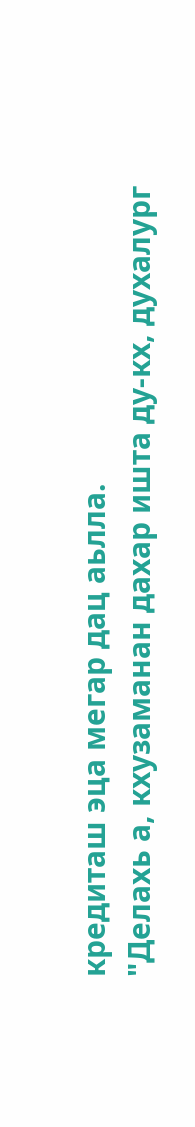кредиташ эца мегар дац аьлла.
"Делахь а, кхузаманан дахар ишта ду-кх, духалург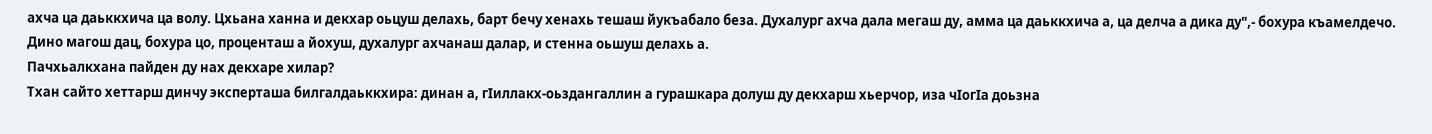ахча ца даьккхича ца волу. Цхьана ханна и декхар оьцуш делахь, барт бечу хенахь тешаш йукъабало беза. Духалург ахча дала мегаш ду, амма ца даьккхича а, ца делча а дика ду",- бохура къамелдечо. Дино магош дац, бохура цо, проценташ а йохуш, духалург ахчанаш далар, и стенна оьшуш делахь а.
Пачхьалкхана пайден ду нах декхаре хилар?
Тхан сайто хеттарш динчу эксперташа билгалдаьккхира: динан а, гIиллакх-оьздангаллин а гурашкара долуш ду декхарш хьерчор, иза чIогIа доьзна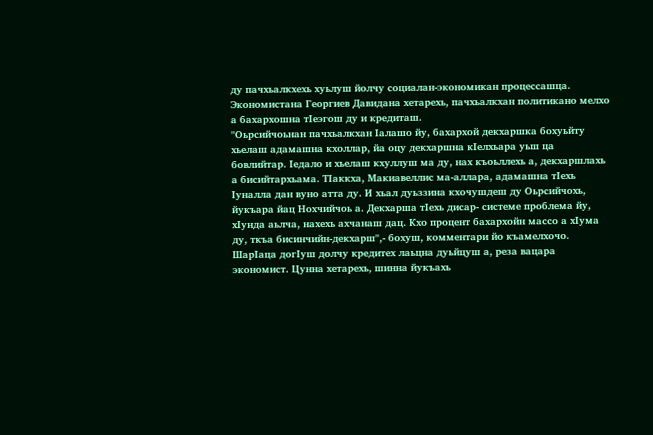ду пачхьалкхехь хуьлуш йолчу социалан-экономикан процессашца. Экономистана Георгиев Давидана хетарехь, пачхьалкхан политикано мелхо а бахархошна тIеэгош ду и кредиташ.
"Оьрсийчоьнан пачхьалкхан Ӏалашо йу, бахархой декхаршка бохуьйту хьелаш адамашна кхоллар, йа оцу декхаршна кIелхьара уьш ца бовлийтар. Iедало и хьелаш кхуллуш ма ду, нах къоьллехь а, декхаршлахь а бисийтархьама. ТӀаккха, Макиавеллис ма-аллара, адамашна тӀехь Ӏуналла дан вуно атта ду. И хьал дуьззина кхочушдеш ду Оьрсийчохь, йукъара йац Нохчийчоь а. Декхарша тIехь дисар- системе проблема йу, хIунда аьлча, нахехь ахчанаш дац. Кхо процент бахархойн массо а хIума ду, ткъа бисинчийн-декхарш",- бохуш, комментари йо къамелхочо.
ШарӀаца догӀуш долчу кредитех лаьцна дуьйцуш а, реза вацара экономист. Цунна хетарехь, шинна йукъахь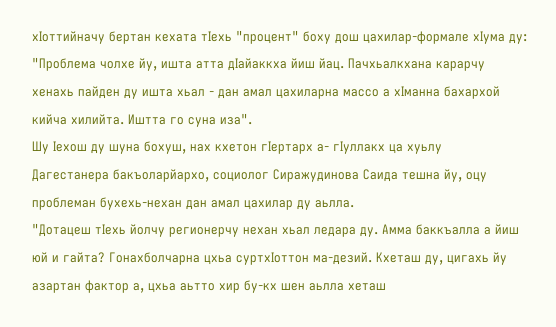хIоттийначу бертан кехата тIехь "процент" боху дош цахилар-формале хIума ду: "Проблема чолхе йу, ишта атта дӀайаккха йиш йац. Пачхьалкхана карарчу хенахь пайден ду ишта хьал - дан амал цахиларна массо а хIманна бахархой кийча хилийта. Иштта го суна иза".
Шу Iехош ду шуна бохуш, нах кхетон гIертарх а- гIуллакх ца хуьлу
Дагестанера бакъоларйархо, социолог Сиражудинова Саида тешна йу, оцу проблеман бухехь-нехан дан амал цахилар ду аьлла.
"Дотацеш тIехь йолчу регионерчу нехан хьал ледара ду. Амма баккъалла а йиш юй и гайта? Гонахболчарна цхьа суртхIоттон ма-дезий. Кхеташ ду, цигахь йу азартан фактор а, цхьа аьтто хир бу-кх шен аьлла хеташ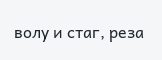волу и стаг, реза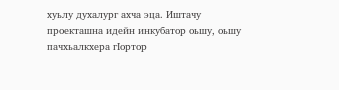хуьлу духалург ахча эца. Иштачу проекташна идейн инкубатор оьшу, оьшу пачхьалкхера гIортор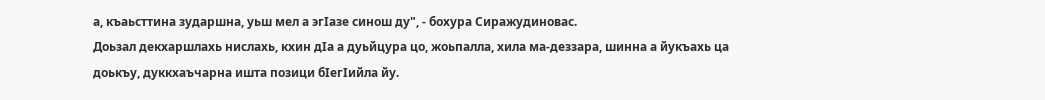а, къаьсттина зударшна, уьш мел а эгIазе синош ду", - бохура Сиражудиновас.
Доьзал декхаршлахь нислахь, кхин дIа а дуьйцура цо, жоьпалла, хила ма-деззара, шинна а йукъахь ца доькъу, дуккхаъчарна ишта позици бIегIийла йу.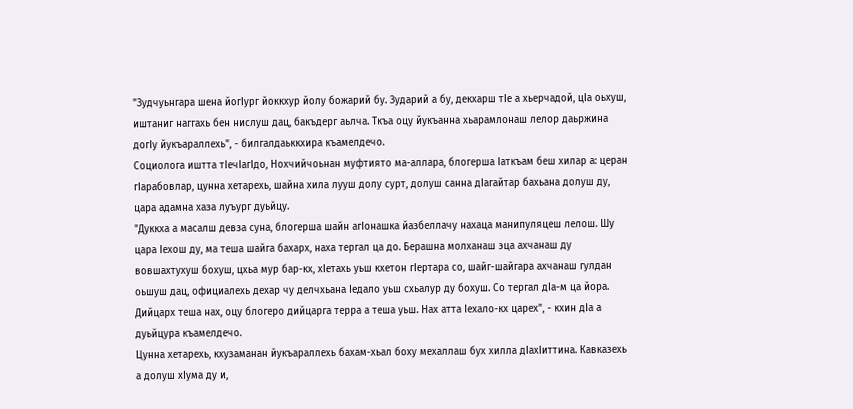"Зудчуьнгара шена йогIург йоккхур йолу божарий бу. Зударий а бу, декхарш тIе а хьерчадой, цIа оьхуш, иштаниг наггахь бен нислуш дац, бакъдерг аьлча. Ткъа оцу йукъанна хьарамлонаш лелор даьржина догIу йукъараллехь", - билгалдаьккхира къамелдечо.
Социолога иштта тӀечӀагӀдо, Нохчийчоьнан муфтиято ма-аллара, блогерша Ӏаткъам беш хилар а: церан гӀарабовлар, цунна хетарехь, шайна хила лууш долу сурт, долуш санна дIагайтар бахьана долуш ду, цара адамна хаза луъург дуьйцу.
"Дуккха а масалш девза суна, блогерша шайн агIонашка йазбеллачу нахаца манипуляцеш лелош. Шу цара Iехош ду, ма теша шайга бахарх, наха тергал ца до. Берашна молханаш эца ахчанаш ду вовшахтухуш бохуш, цхьа мур бар-кх, хIетахь уьш кхетон гIертара со, шайг-шайгара ахчанаш гулдан оьшуш дац, официалехь дехар чу делчхьана Iедало уьш схьалур ду бохуш. Со тергал дIа-м ца йора. Дийцарх теша нах, оцу блогеро дийцарга терра а теша уьш. Нах атта Iехало-кх царех", - кхин дIа а дуьйцура къамелдечо.
Цунна хетарехь, кхузаманан йукъараллехь бахам-хьал боху мехаллаш бух хилла дIахIиттина. Кавказехь а долуш хIума ду и,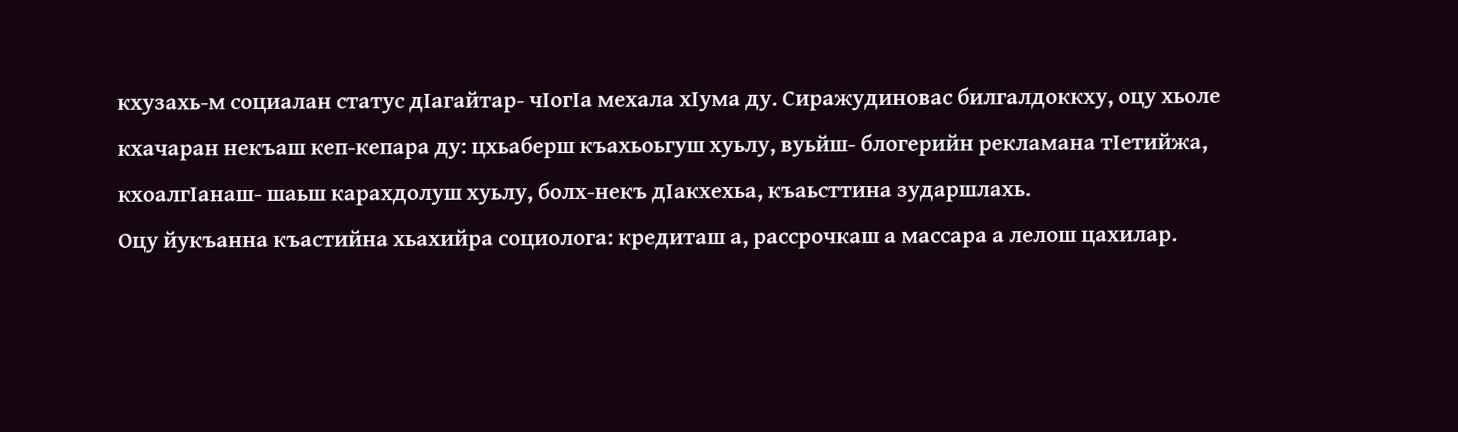кхузахь-м социалан статус дIагайтар- чIогIа мехала хIума ду. Сиражудиновас билгалдоккху, оцу хьоле кхачаран некъаш кеп-кепара ду: цхьаберш къахьоьгуш хуьлу, вуьйш- блогерийн рекламана тIетийжа, кхоалгIанаш- шаьш карахдолуш хуьлу, болх-некъ дIакхехьа, къаьсттина зударшлахь.
Оцу йукъанна къастийна хьахийра социолога: кредиташ а, рассрочкаш а массара а лелош цахилар.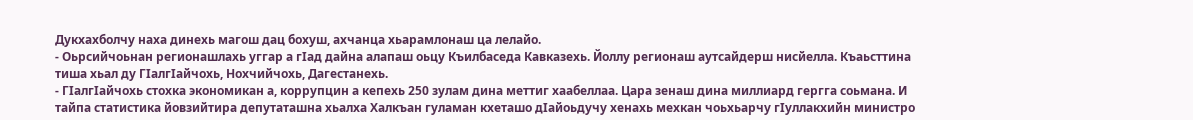Дукхахболчу наха динехь магош дац бохуш, ахчанца хьарамлонаш ца лелайо.
- Оьрсийчоьнан регионашлахь уггар а гIад дайна алапаш оьцу Къилбаседа Кавказехь. Йоллу регионаш аутсайдерш нисйелла. Къаьсттина тиша хьал ду ГIалгIайчохь, Нохчийчохь, Дагестанехь.
- ГIалгIайчохь стохка экономикан а, коррупцин а кепехь 250 зулам дина меттиг хаабеллаа. Цара зенаш дина миллиард гергга соьмана. И тайпа статистика йовзийтира депутаташна хьалха Халкъан гуламан кхеташо дIайоьдучу хенахь мехкан чоьхьарчу гIуллакхийн министро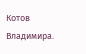Котов Владимира.